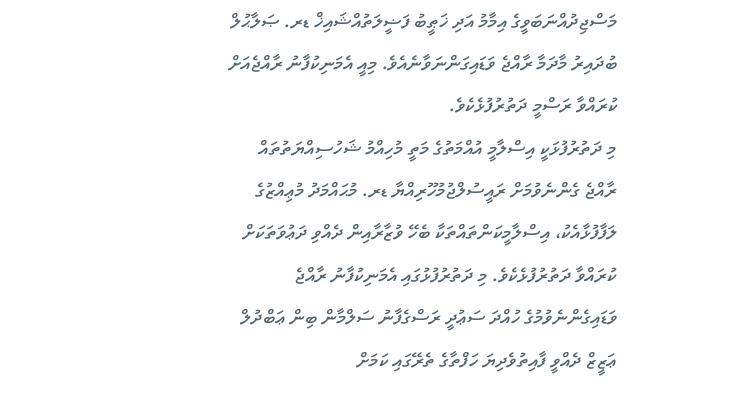މަސްޖިދުއްނަބަވީގެ އިމާމު އަދި ޚަޠީބު ފަޟީލަތުއްޝައިޚް ޑރ. ޞަލާޙުލް ބުދައިރު މާދަމާ ރާއްޖެ ވަޑައިގަންނަވާނެއެވެ. މިއީ އެމަނިކުފާނު ރާއްޖެއަށް ކުރައްވާ ރަސްމީ ދަތުރުފުޅެކެވެ.
މި ދަތުރުފުޅަކީ އިސްލާމީ އުއްމަތުގެ މަތީ މުހިއްމު ޝަހުސިއްޔަތުތައް ރާއްޖެ ގެންނެވުމަށް ރައީސުލްޖުމުހޫރިއްޔާ ޑރ. މުޙައްމަދު މުޢިއްޒުގެ ލަފާފުޅާއެކު، އިސްލާމީކަންތައްތަކާ ބެހޭ ވުޒާރާއިން ދެއްވި ދަޢުވަތަކަށް ކުރައްވާ ދަތުރުފުޅެކެވެ. މި ދަތުރުފުޅުގައި އެމަނިކުފާނު ރާއްޖެ ވަޑައިގެންނެވުމުގެ ހުއްދަ ސަޢުދީ ރަސްގެފާނު ސަލްމާން ބިން ޢަބްދުލް ޢަޒީޒް ދެއްވީ ފާއިތުވެދިޔަ ހަފްތާގެ ތެރޭގައި ކަމަށް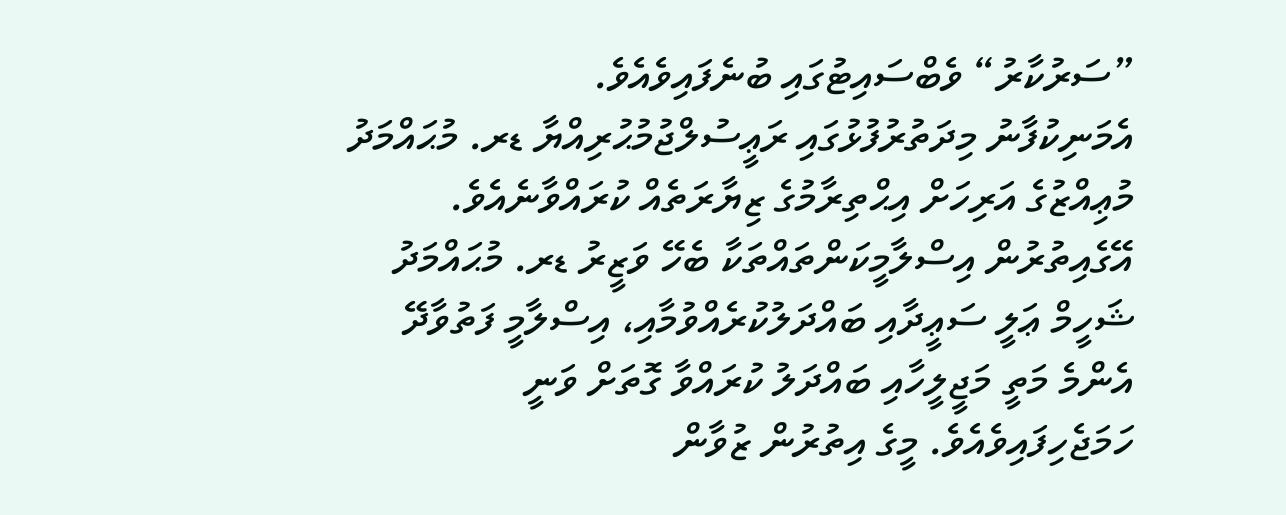”ސަރުކާރު“ ވެބްސައިޓުގައި ބުނެފައިވެއެވެ.
އެމަނިކުފާނު މިދަތުރުފުޅުގައި ރަޢީސުލްޖުމުޙުރިއްޔާ ޑރ. މުޙައްމަދު މުޢިއްޒުގެ އަރިހަށް އިޙްތިރާމުގެ ޒިޔާރަތެއް ކުރައްވާނެއެވެ. އޭގެއިތުރުން އިސްލާމީކަންތައްތަކާ ބެހޭ ވަޒީރު ޑރ. މުޙައްމަދު ޝަހީމް ޢަލީ ސަޢީދާއި ބައްދަލުކުރެއްވުމާއި، އިސްލާމީ ފަތުވާދޭ އެންމެ މަތީ މަޖީލީހާއި ބައްދަލު ކުރައްވާ ގޮތަށް ވަނީ ހަމަޖެހިފައިވެއެވެ. މީގެ އިތުރުން ޒުވާން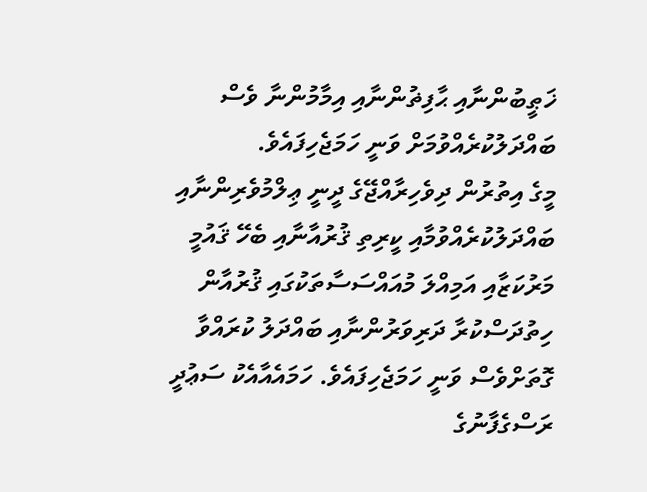ޚަޠީބުންނާއި ޙާފިޡުންނާއި އިމާމުންނާ ވެސް ބައްދަލުކުރެއްވުމަށް ވަނީ ހަމަޖެހިފައެވެ.
މީގެ އިތުރުން ދިވެހިރާއްޖޭގެ ދީނީ ޢިލްމުވެރިންނާއި ބައްދަލުކުރެއްވުމާއި ކީރިތި ޤުރުއާނާއި ބެހޭ ޤައުމީ މަރުކަޒާއި އަމިއްލަ މުއައްސަސާތަކުގައި ޤުރުއާން ހިތުދަސްކުރާ ދަރިވަރުންނާއި ބައްދަލު ކުރައްވާ ގޮތަށްވެސް ވަނީ ހަމަޖެހިފައެވެ. ހަމައެއާއެކު ސަޢުދީ ރަސްގެފާނުގެ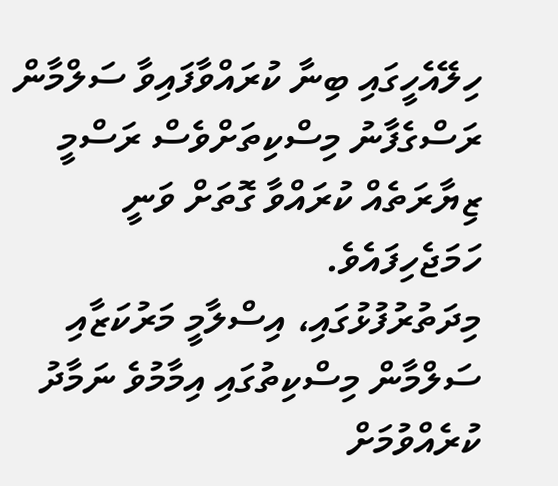ހިލޭއެހީގައި ބިނާ ކުރައްވާފައިވާ ސަލްމާން ރަސްގެފާނު މިސްކިތަށްވެސް ރަސްމީ ޒިޔާރަތެއް ކުރައްވާ ގޮތަށް ވަނީ ހަމަޖެހިފައެވެ.
މިދަތުރުފުޅުގައި، އިސްލާމީ މަރުކަޒާއި ސަލްމާން މިސްކިތުގައި އިމާމުވެ ނަމާދު ކުރެއްވުމަށް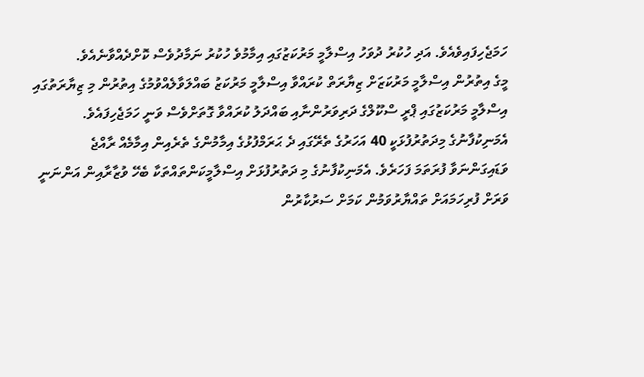ހަމަޖެހިފައިވެއެވެ. އަދި ހުކުރު ދުވަހު އިސްލާމީ މަރުކަޒުގައި އިމާމުވެ ހުކުރު ނަމާދުވެސް ކޮށްދެއްވާނެއެވެ.
މީގެ އިތުރުން އިސްލާމީ މަރުކަޒަށް ޒިޔާރަތް ކުރައްވާ އިސްލާމީ މަރުކަޒު ބައްލަވާލެއްވުމުގެ އިތުރުން މި ޒިޔާރަތުގައި އިސްލާމީ މަރުކަޒުގައި ޕްރީ ސްކޫލްގެ ދަރިވަރުންނާއި ބައްދަލު ކުރައްވާ ގޮތަށްވެސް ވަނީ ހަމަޖެހިފައެވެ.
އެމަނިކުފާނުގެ މިދަތުރުފުޅަކީ 40 އަހަރުގެ ތެރޭގައި ދެ ޙަރަމްފުޅުގެ އިމާމުންގެ ތެރެއިން އިމާމެއް ރާއްޖެ ވަޑައިގަންނަވާ ފުރަތަމަ ފަހަރެވެ. އެމަނިކުފާނުގެ މި ދަތުރުފުޅަށް އިސްލާމީކަންތައްތަކާ ބެހޭ ވުޒާރާއިން އަންނަނީ ވަރަށް ފުރިހަމައަށް ތައްޔާރުވަމުން ކަމަށް ސަރުކާރުން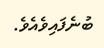ބުނެފައިވެއެވެ.